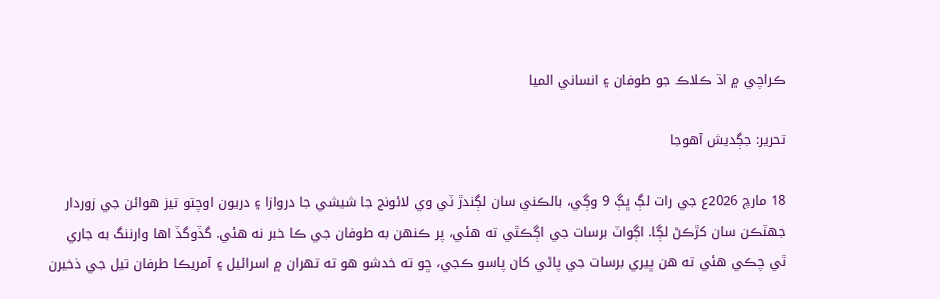ڪراچي ۾ اڌ ڪلاڪ جو طوفان ۽ انساني الميا

تحرير: جڳديش آهوجا

18 مارچ 2026ع جي رات لڳ ڀڳ 9 وڳي، بالڪني سان لڳندڙ ٽي وي لائونج جا شيشي جا دروازا ۽ دريون اوچتو تيز هوائن جي زوردار جھٽڪن سان کڙڪڻ لڳا. اڳواٽ برسات جي اڳڪٿي ته هئي، پر ڪنهن به طوفان جي ڪا خبر نه هئي. گڏوگڏ اھا وارننگ به جاري ٿي چڪي ھئي ته هن ڀيري برسات جي پاڻي کان پاسو ڪجي، ڇو ته خدشو هو ته تهران ۾ اسرائيل ۽ آمريڪا طرفان تيل جي ذخيرن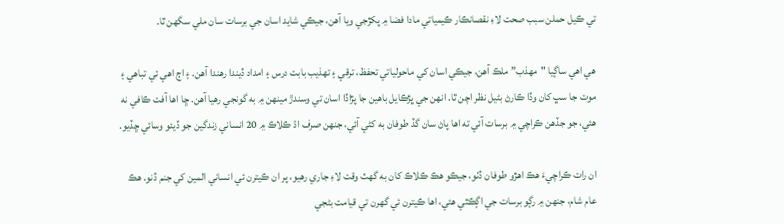تي ڪيل حملن سبب صحت لاءِ نقصانڪار ڪيمياتي مادا فضا ۾ پکڙجي ويا آهن، جيڪي شايد اسان جي برسات سان ملي سگهن ٿا۔

ھي اهي ساڳيا "مهذب” ملڪ آهن، جيڪي اسان کي ماحولياتي تحفظ، ترقي ۽ تھذيب بابت درس ۽ امداد ڏيندا رھندا آھن. ۽ اڄ اهي ئي تباهي ۽ موت جا سڀ کان وڏا ڪارڻ بڻيل نظر اچن ٿا. انهن جي ڀڙڪايل باهين جا پڙاڏا اسان تي وسندڙ مينهن ۾ به گونجي رهيا آھن. ڇا اها آفت ڪافي نه هئي، جو جڏهن ڪراچي ۾ برسات آئي ته اها پاڻ سان گڏ طوفان به کڻي آئي، جنهن صرف اڌ ڪلاڪ ۾ 20 انساني زندگين جو ڏيئو وسائي ڇڏيو.

ان رات ڪراچيءَ هڪ اهڙو طوفان ڏٺو، جيڪو هڪ ڪلاڪ کان به گهٽ وقت لاءِ جاري رهيو، پر ان ڪيترن ئي انساني المين کي جنم ڏنو. هڪ عام شام، جنهن ۾ رڳو برسات جي اڳڪٿي هئي، اھا ڪيترن ئي گھرن تي قيامت بڻجي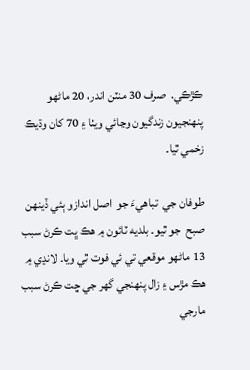ڪڙڪي.  صرف 30 منٽن اندر، 20 ماڻهو پنهنجيون زندگيون وڃائي ويٺا ۽ 70 کان وڌيڪ زخمي ٿيا۔

طوفان جي  تباهيءَ جو  اصل اندازو ٻئي ڏينهن صبح  جو ٿيو۔ بلديه ٽائون ۾ هڪ ڀت ڪرڻ سبب 13 ماڻهو موقعي تي ئي فوت ٿي ويا۔ لانڍي ۾ هڪ مڙس ۽ زال پنهنجي گهر جي ڇت ڪرڻ سبب مارجي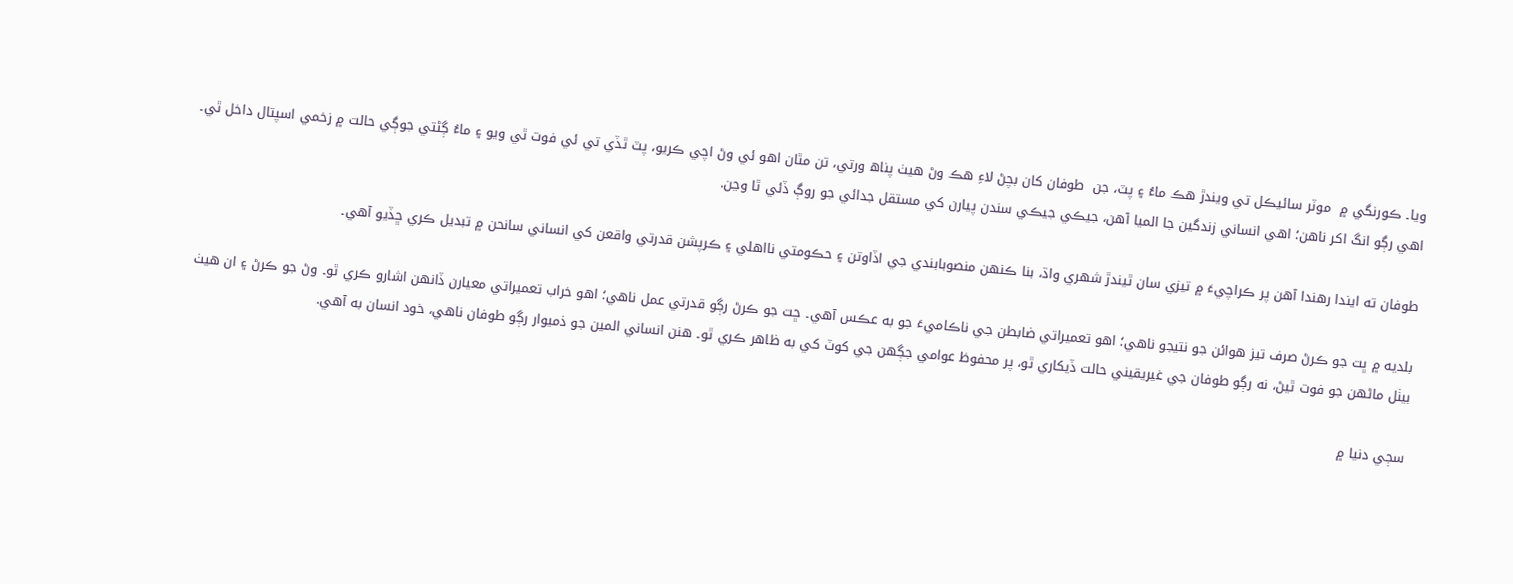ويا۔ ڪورنگي ۾  موٽر سائيڪل تي ويندڙ هڪ ماءُ ۽ پٽ، جن  طوفان کان بچڻ لاءِ هڪ وڻ هيٺ پناھ ورتي، تن مٿان اھو ئي وڻ اچي ڪريو، پٽ ٿڏي تي ئي فوت ٿي ويو ۽ ماءُ ڳڻتي جوڳي حالت ۾ زخمي اسپتال داخل ٿي۔ اهي رڳو انگ اکر ناهن؛ اهي انساني زندگين جا الميا آهن، جيڪي جيڪي سندن پيارن کي مستقل جدائي جو روڳ ڏئي ٿا وڃن.

طوفان ته ايندا رھندا آھن پر ڪراچيءَ ۾ تيزي سان ٿيندڙ شهري واڌ، بنا ڪنھن منصوبابندي جي اڏاوتن ۽ حڪومتي نااهلي ۽ ڪرپشن قدرتي واقعن کي انساني سانحن ۾ تبديل ڪري ڇڏيو آهي۔

بلديه ۾ ڀت جو ڪرڻ صرف تيز هوائن جو نتيجو ناهي؛ اهو تعميراتي ضابطن جي ناڪاميءَ جو به عڪس آهي۔ ڇت جو ڪرڻ رڳو قدرتي عمل ناهي؛ اهو خراب تعميراتي معيارن ڏانهن اشارو ڪري ٿو۔ وڻ جو ڪرڻ ۽ ان هيٺ بيٺل ماڻهن جو فوت ٿيڻ، نه رڳو طوفان جي غيريقيني حالت ڏيکاري ٿو، پر محفوظ عوامي جڳهن جي کوٽ کي به ظاهر ڪري ٿو۔ ھنن انساني المين جو ذميوار رڳو طوفان ناھي، خود انسان به آھي.

سڄي دنيا ۾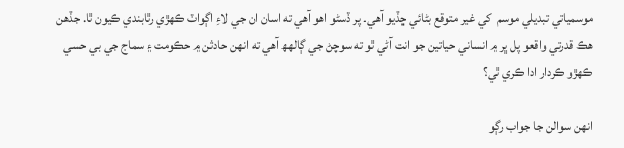موسمياتي تبديلي موسم  کي غير متوقع بڻائي ڇڏيو آهي۔ پر ڏسڻو اھو آھي ته اسان ان جي لاءِ اڳواٽ ڪھڙي رٿابندي ڪيون ٿا. جڏهن هڪ قدرتي واقعو پل ڀر ۾ انساني حياتين جو انت آڻي ٿو ته سوچڻ جي ڳالهھ آهي ته انھن حادثن ۾ حڪومت ۽ سماج جي بي حسي ڪھڙو ڪردار ادا ڪري ٿي؟

انهن سوالن جا جواب رڳو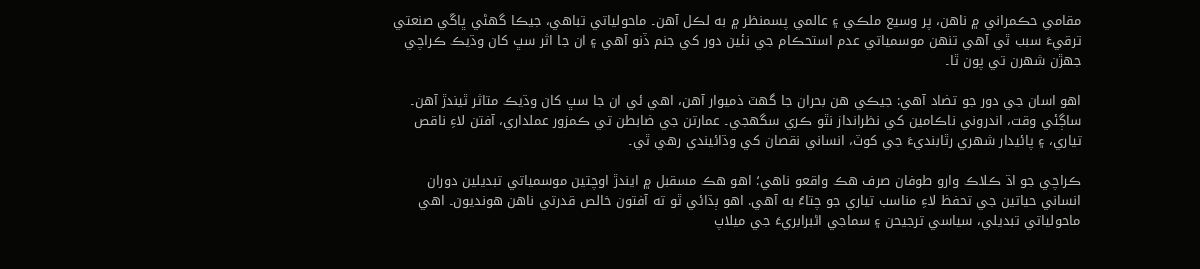مقامي حڪمراني ۾ ناهن، پر وسيع ملڪي ۽ عالمي پسمنظر ۾ به لڪل آهن۔ ماحولياتي تباهي، جيڪا گهڻي ڀاڱي صنعتي ترقيءَ سبب ٿي آهي تنھن موسمياتي عدم استحڪام جي نئين دور کي جنم ڏنو آهي ۽ ان جا اثر سڀ کان وڌيڪ ڪراچي جهڙن شهرن تي پون ٿا۔

اهو اسان جي دور جو تضاد آهي: جيڪي هن بحران جا گهٽ ذميوار آهن، اهي ئي ان جا سڀ کان وڌيڪ متاثر ٿيندڙ آهن۔ ساڳئي وقت، اندروني ناڪامين کي نظرانداز نٿو ڪري سگهجي۔ عمارتن جي ضابطن تي ڪمزور عملداري، آفتن لاءِ ناقص تياري، ۽ پائيدار شهري رٿابنديءَ جي کوٽ، انساني نقصان کي وڌائيندي رهي ٿي۔

ڪراچي جو اڌ ڪلاڪ وارو طوفان صرف هڪ واقعو ناهي؛ اهو هڪ مسقبل ۾ ايندڙ اوچتين موسمياتي تبديلين دوران انساني حياتين جي تحفظ لاءِ مناسب تياري جو چتاءُ به آھي. اهو ٻڌائي ٿو ته آفتون خالص قدرتي ناهن هونديون۔ اهي ماحولياتي تبديلي، سياسي ترجيحن ۽ سماجي اڻبرابريءَ جي ميلاپ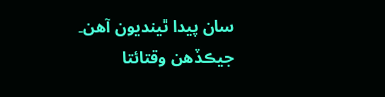سان پيدا ٿينديون آهن۔ جيڪڏهن وقتائتا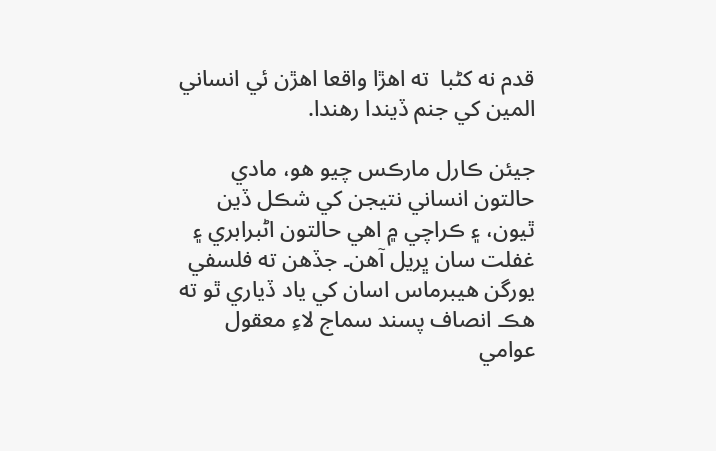قدم نه کڻبا  ته اهڙا واقعا اھڙن ئي انساني المين کي جنم ڏيندا رھندا.

جيئن ڪارل مارڪس چيو هو، مادي حالتون انساني نتيجن کي شڪل ڏين ٿيون، ۽ ڪراچي ۾ اهي حالتون اڻبرابري ۽ غفلت سان ڀريل آهن۔ جڏهن ته فلسفي يورگن هيبرماس اسان کي ياد ڏياري ٿو ته هڪ انصاف پسند سماج لاءِ معقول عوامي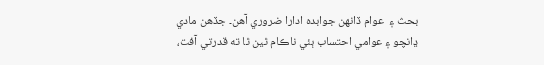بحث ۽  عوام ڏانهن جوابده ادارا ضروري آهن۔ جڏهن مادي ڍانچو ۽ عوامي احتساب ٻئي ناڪام ٿين ٿا ته قدرتي آفت،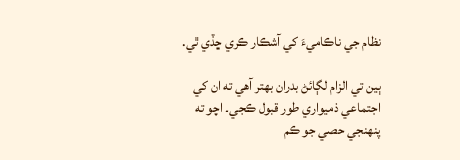نظام جي ناڪاميءَ کي آشڪار ڪري ڇڏي ٿي.

ٻين تي الزام لڳائڻ بدران بهتر آهي ته ان کي اجتماعي ذميواري طور قبول ڪجي۔ اچو ته پنهنجي حصي جو ڪم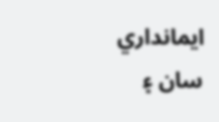ايمانداري سان ۽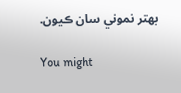بهتر نموني سان ڪيون.

You might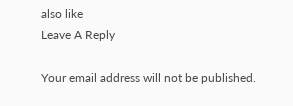also like
Leave A Reply

Your email address will not be published.